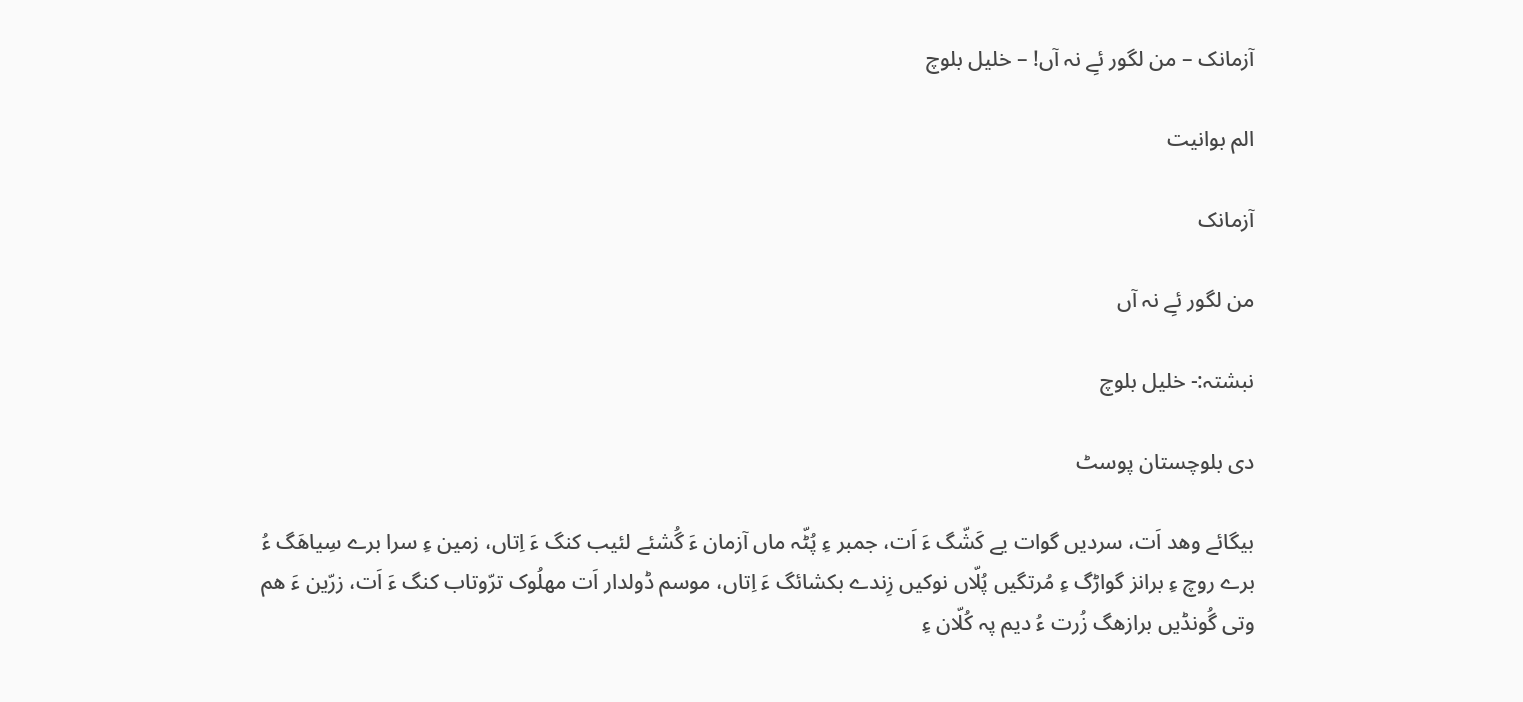آزمانک – من لگور ئےِ نہ آں! – خلیل بلوچ

الم بوانیت

آزمانک

من لگور ئےِ نہ آں

نبشتہ:- خلیل بلوچ

دی بلوچستان پوسٹ

بیگائے وھد اَت، سردیں گوات یے کَشّگ ءَ اَت، جمبر ءِ پُٹّہ ماں آزمان ءَ گُشئے لئیب کنگ ءَ اِتاں، زمین ءِ سرا برے سِیاھَگ ءُ برے روچ ءِ برانز گواڑگ ءِ مُرتگیں پُلّاں نوکیں زِندے بکشائگ ءَ اِتاں، موسم ڈولدار اَت مھلُوک ترّوتاب کنگ ءَ اَت، زرّین ءَ ھم وتی گُونڈیں برازھگ زُرت ءُ دیم پہ کُلّان ءِ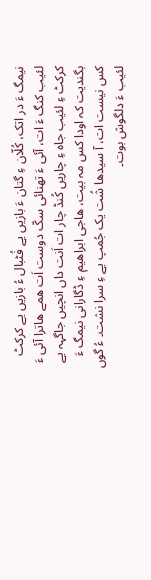نیمگ ءَ در اتک، کُلّان ءِ گتان ءَ بازیں یے فُٹبال ءُ بازیں یے کرکٹ لئیب کنگ ءَ ات، آئی ءَ تھنائی سکّ دوست اَت ھمے ھاترا آئی ءَ کرکٹ ءِ لئیب جاہ ءِ چاریں کُنڈ چار ات اَنت داں انچیں جاگہہ یے بگندیت کہ اودا کس مہ بیت، ھاجی ابراھیم ءِ ڈگارانی نیمگ ءَ کس نیست ات، آ سیدھا شُت یک جُمپ یے ءِ سرا نشت۔ ءُ گوں لئیب ءَ دلگوش بوت۔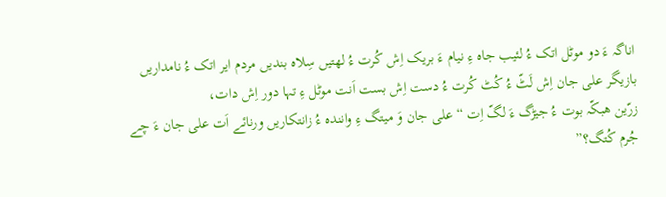اناگہ ءَ دو موٹل اتک ءُ لئیب جاہ ءِ نیام ءَ بریک اِش کُرت ءُ لھتیں سِلاہ بندیں مردم ایر اتک ءُ نامداریں بازیگر علی جان اِش لَٹّ ءُ کُٹ کُرت ءُ دست اِش بست اَنت موٹل ءِ تہا دور اِش دات،
زرّین ھبکّہ بوت ءُ جیڑگ ءَ لگّ اِت “علی جان وَ میتگ ءِ وانندہ ءُ زانتکاریں ورنائے اَت علی جان ءَ چے جُرم کُتگ؟”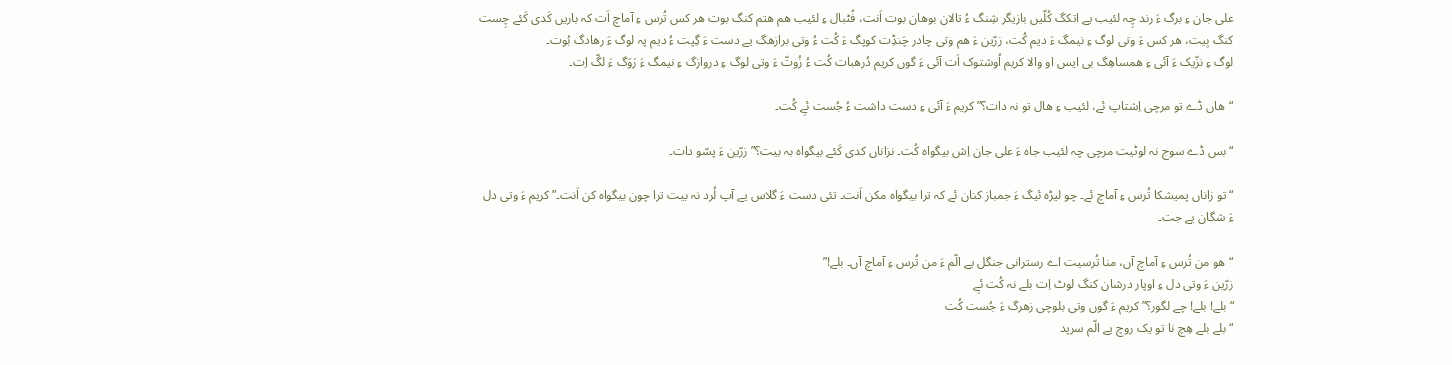علی جان ءِ برگ ءَ رند چِہ لئیب یے اتکگ کُلّیں بازیگر شِنگ ءُ تالان بوھان بوت اَنت، فُٹبال ءِ لئیب ھم ھتم کنگ بوت ھر کس تُرس ءِ آماچ اَت کہ باریں کَدی کَئے چِست کنگ بِیت، ھر کس ءَ وتی لوگ ءِ نیمگ ءَ دیم کُت، زرّین ءَ ھم وتی چادر چَنڈِت کوپگ ءَ کُت ءُ وتی برازھگ یے دست ءَ گِپت ءُ دیم پہ لوگ ءَ رھادگ بُوت۔
لوگ ءِ نزّیک ءَ آئی ءِ ھمساھِگ بی ایس او والا کریم اُوشتوک اَت آئی ءَ گوں کریم دُرھبات کُت ءُ زُوتّ ءَ وتی لوگ ءِ دروازگ ءِ نیمگ ءَ رَوَگ ءَ لگّ اِت۔

“ھاں ڈے تو مرچی اِشتاپ ئے، لئیب ءِ ھال تو نہ دات؟” کریم ءَ آئی ءِ دست داشت ءُ جُست ئےِ کُت۔

“بس ڈے سوج نہ لوٹیت مرچی چہ لئیب جاہ ءَ علی جان اِش بیگواہ کُت۔ نزاناں کدی کَئے بیگواہ بہ بیت؟” زرّین ءَ پسّو دات۔

“تو زاناں پمیشکا تُرس ءِ آماچ ئے۔ چو لیڑہ ئیگ ءَ جمباز کنان ئے کہ ترا بیگواہ مکن اَنت۔ تئی دست ءَ گلاس یے آپ لُرد نہ بیت ترا چون بیگواہ کن اَنت۔” کریم ءَ وتی دل ءَ شگان یے جت۔

“ھو من تُرس ءِ آماچ آں، منا تُرسیت اے رسترانی جنگل یے الّم ءَ من تُرس ءِ آماچ آں۔ بلے!”
زرّین ءَ وتی دل ءِ اوپار درشان کنگ لوٹ اِت بلے نہ کُت ئےِ
“بلے! بلے! چے لگور؟” کریم ءَ گوں وتی بلوچی زھرگ ءَ جُست کُت
“بلے بلے ھِچ نا تو یک روچ یے الّم سرپد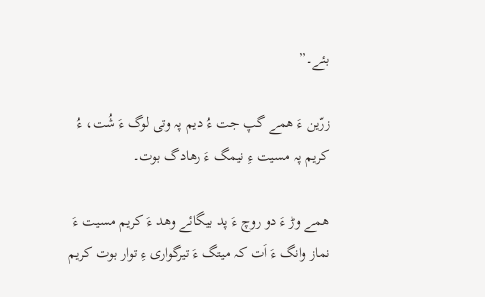بئے۔”

زرّین ءَ ھمے گپ جت ءُ دیم پہ وتی لوگ ءَ شُت، ءُ کریم پہ مسیت ءِ نیمگ ءَ رھادگ بوت۔

ھمے وڑ ءَ دو روچ ءَ پد بیگائے وھد ءَ کریم مسیت ءَ نماز وانگ ءَ اَت کہ میتگ ءَ تیرگواری ءِ توار بوت کریم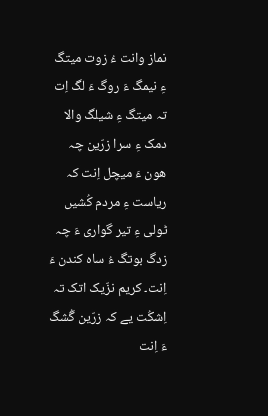نماز وانت ءُ زوت میتگ ءِ نیمگ ءَ روگ ءَ لگ اِت تہ میتگ ءِ شیلگ والا دمک ءِ سرا زرّین چہ ھون ءَ میچل اِنت کہ ریاست ءِ مردم کُشیں ٹولی ءِ تیر گواری ءَ چہ زدگ بوتگ ءُ ساہ کندن ءَ اِنت۔ کریم نزّیک اتک تہ اِشکُت یے کہ زرّین گُشگ ءَ اِنت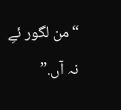“من لگور ئےِ نہ آں.”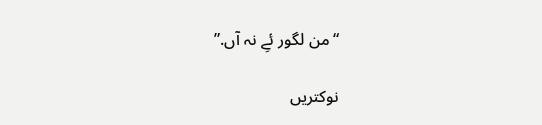“من لگور ئےِ نہ آں.”

نوکتریں